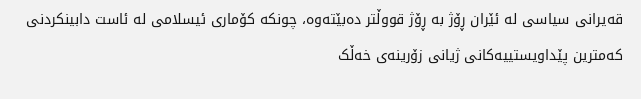قەیرانی سیاسی لە ئێران ڕۆژ بە ڕۆژ قووڵتر دەبێتەوە، چونکە کۆماری ئیسلامی لە ئاست دابینکردنی کەمترین پێداویستییەکانی ژیانی زۆرینەی خەڵک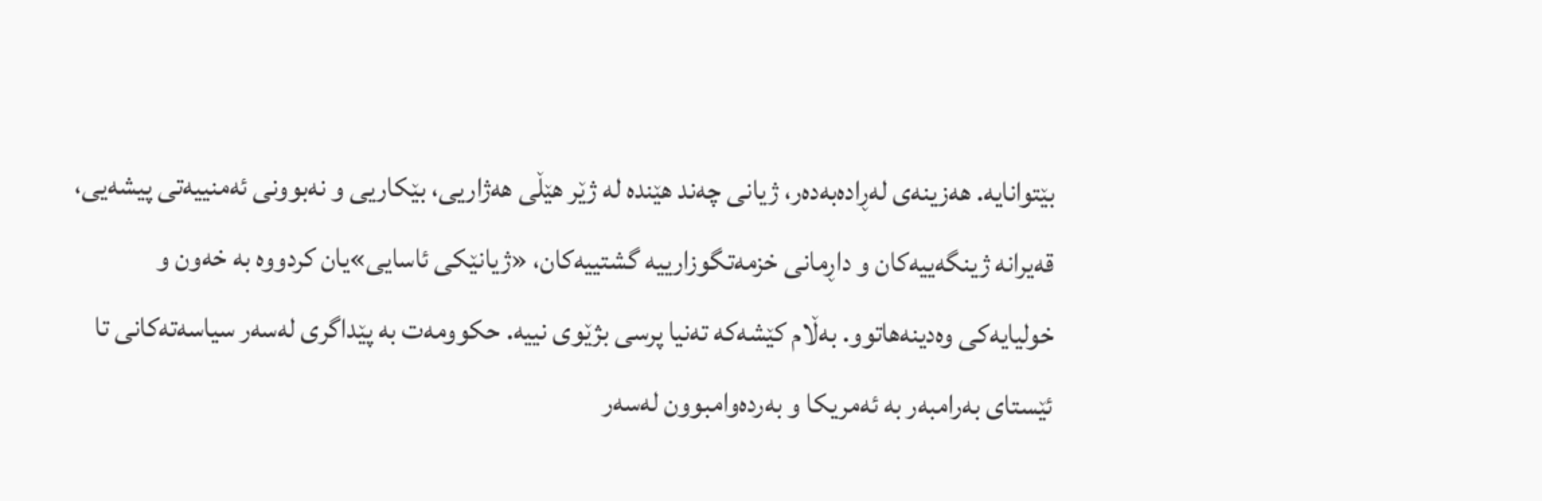بێتوانایە. هەزینەی لەڕادەبەدەر، ژیانی چەند هێندە لە ژێر هێڵی هەژاریی، بێکاریی و نەبوونی ئەمنییەتی پیشەیی، قەیرانە ژینگەییەکان و داڕمانی خزمەتگوزارییە گشتییەکان، «ژیانێکی ئاسایی»یان کردووە بە خەون و خولیایەکی وەدینەهاتوو. بەڵام کێشەکە تەنیا پرسی بژێوی نییە. حکوومەت بە پێداگری لەسەر سیاسەتەکانی تا ئێستای بەرامبەر بە ئەمریکا و بەردەوامبوون لەسەر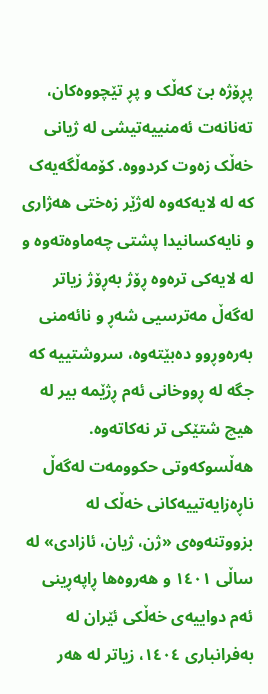پڕۆژە بێ کەڵک و پڕ تێچووەکان، تەنانەت ئەمنییەتیشی لە ژیانی خەڵک زەوت کردووە. کۆمەڵگەیەک کە لە لایەکەوە لەژێر زەختی هەژاری و نایەکسانیدا پشتی چەماوەتەوە و لە لایەکی ترەوە ڕۆژ بەڕۆژ زیاتر لەگەڵ مەترسیی شەڕ و نائەمنی بەرەوڕوو دەبێتەوە، سروشتییە کە جگە لە ڕووخانی ئەم ڕژێمە بیر لە هیچ شتێکی تر نەکاتەوە.
هەڵسوکەوتی حکوومەت لەگەڵ ناڕەزایەتییەکانی خەڵک لە بزووتنەوەی «ژن، ژیان، ئازادی» لە ساڵی ١٤٠١ و هەروەها ڕاپەڕینی ئەم دواییەی خەڵکی ئێران لە بەفرانباری ١٤٠٤، زیاتر لە هەر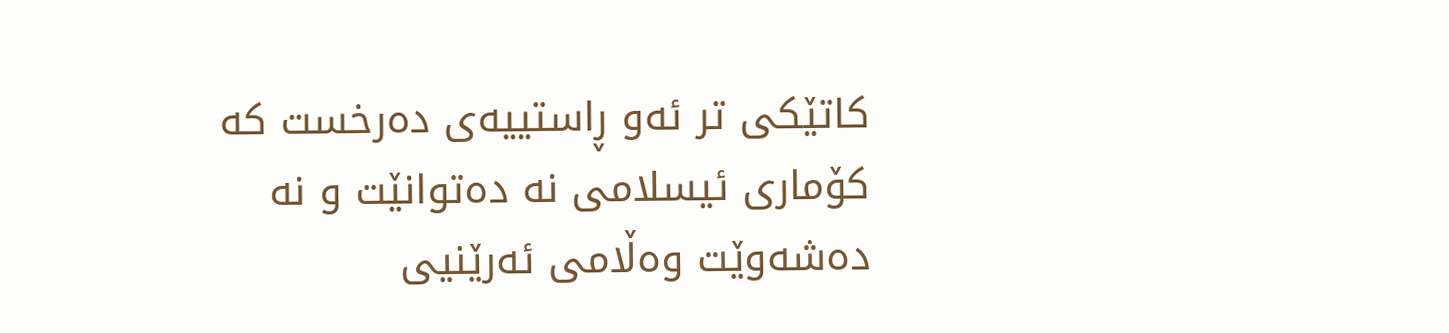کاتێکی تر ئەو ڕاستییەی دەرخست کە کۆماری ئیسلامی نە دەتوانێت و نە دەشەوێت وەڵامی ئەرێنیی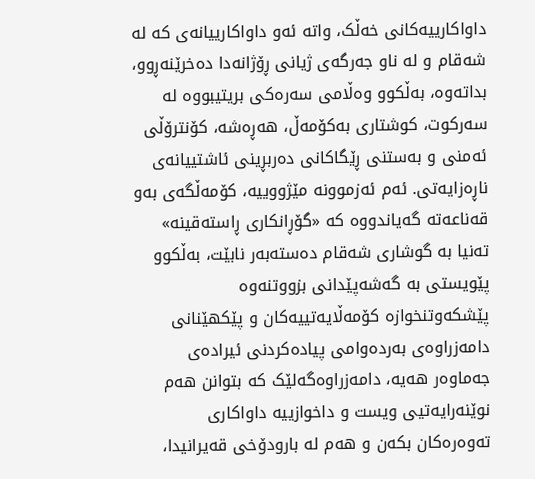داواکارییەکانی خەڵک، واتە ئەو داواکارییانەی کە لە شەقام و لە ناو جەرگەی ژیانی ڕۆژانەدا دەخرێنەڕوو، بداتەوە، بەڵکوو وەڵامی سەرەکی بریتیبووە لە سەرکوت، کوشتاری بەکۆمەڵ، هەڕەشە، کۆنترۆڵی ئەمنی و بەستنی ڕێگاکانی دەربڕینی ئاشتییانەی ناڕەزایەتی. ئەم ئەزموونە مێژووییە، کۆمەڵگەی بەو قەناعەتە گەیاندووە کە «گۆڕانکاری ڕاستەقینە» تەنیا بە گوشاری شەقام دەستەبەر نابێت، بەڵکوو پێویستی بە گەشەپێدانی بزووتنەوە پێشکەوتنخوازە کۆمەڵایەتییەکان و پێکهێنانی دامەزراوەی بەردەوامی پیادەکردنی ئیرادەی جەماوەر هەیە، دامەزراوەگەلێک کە بتوانن هەم نوێنەرایەتیی ویست و داخوازییە داواکاری تەوەرەکان بکەن و هەم لە بارودۆخی قەیرانیدا،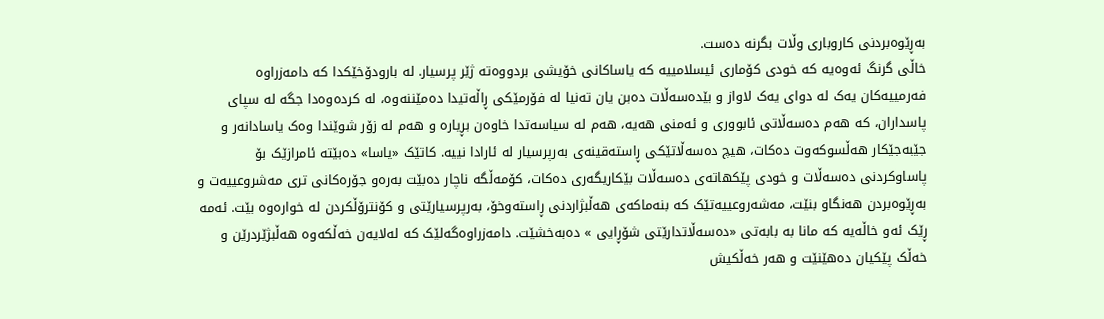بەڕێوەبردنی کاروباری وڵات بگرنە دەست.
خاڵی گرنگ ئەوەیە کە خودی کۆماری ئیسلامییە کە یاساکانی خۆیشی بردووەتە ژێر پرسیار. لە بارودۆخێکدا کە دامەزراوە فەرمییەکان یەک لە دوای یەک لاواز و بێدەسەڵات دەبن یان تەنیا لە فۆرمێکی ڕاڵەتیدا دەمێننەوە، لە کردەوەدا جگە لە سپای پاسداران، کە هەم دەسەڵاتی ئابووری و ئەمنی هەیە، هەم لە سیاسەتدا خاوەن بڕیارە و هەم لە زۆر شوێندا وەک یاسادانەر و جێبەجێکار هەڵسوکەوت دەکات، هیچ دەسەڵاتێکی ڕاستەقینەی بەرپرسیار لە ئارادا نییە. کاتێک «یاسا» دەبێتە ئامرازێک بۆ پاساوکردنی دەسەڵات و خودی پێکهاتەی دەسەڵات بێکاریگەری دەکات، کۆمەڵگە ناچار دەبێت بەرەو جۆرەکانی تری مەشروعییەت و بەڕێوەبردن هەنگاو بنێت، مەشەروعییەتێک کە بنەماکەی هەڵبژاردنی ڕاستەوخۆ، بەرپرسیارێتی و کۆنترۆڵکردن لە خوارەوە بێت. ئەمە ڕێک ئەو خاڵەیە کە مانا بە بابەتی «دەسەڵاتدارێتی شۆڕایی » دەبەخشێت. دامەزراوەگەلێک کە لەلایەن خەڵکەوە هەڵبژێردرێن و خەڵک پێکیان دەهێنێت و هەر خەڵکیش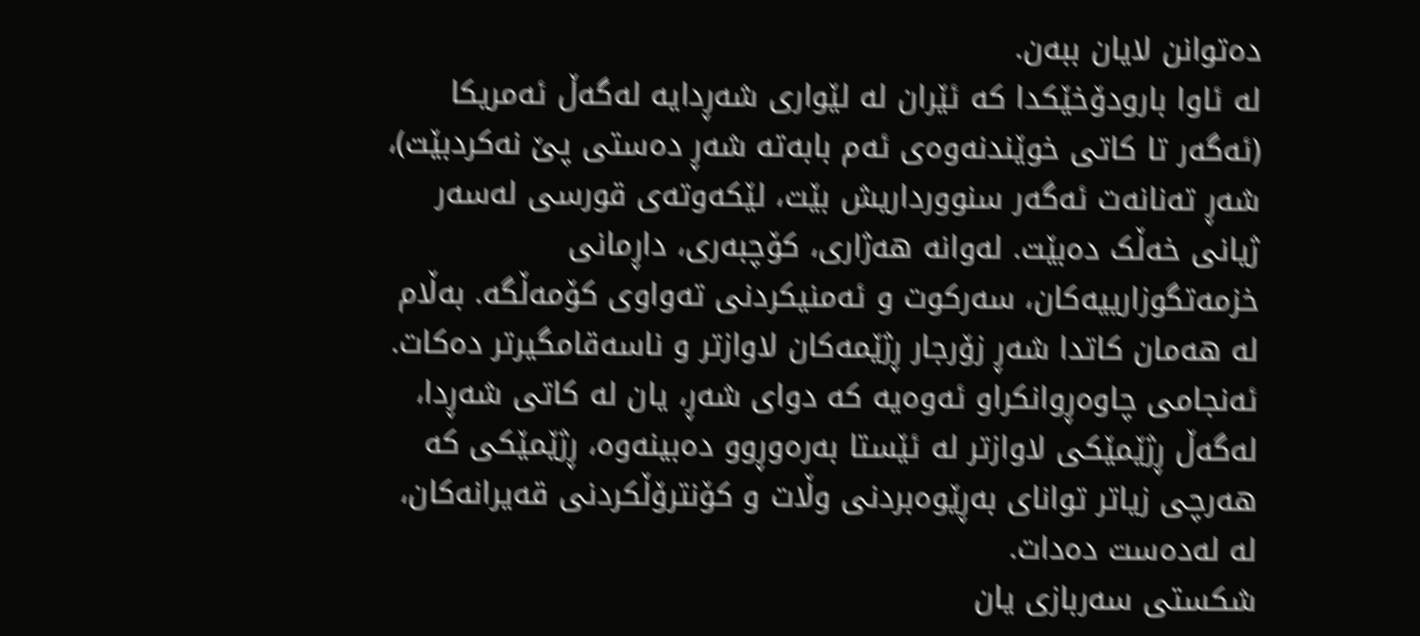دەتوانن لایان ببەن.
لە ئاوا بارودۆخێکدا کە ئێران لە لێواری شەڕدایە لەگەڵ ئەمریکا (ئەگەر تا کاتی خوێندنەوەی ئەم بابەتە شەڕ دەستی پێ نەکردبێت)، شەڕ تەنانەت ئەگەر سنوورداریش بێت، لێکەوتەی قورسی لەسەر ژیانی خەڵک دەبێت. لەوانە هەژاری، کۆچبەری، داڕمانی خزمەتگوزارییەکان، سەرکوت و ئەمنیکردنی تەواوی کۆمەڵگە. بەڵام لە هەمان کاتدا شەڕ زۆرجار ڕژێمەکان لاوازتر و ناسەقامگیرتر دەکات. ئەنجامی چاوەڕوانکراو ئەوەیە کە دوای شەڕ، یان لە کاتی شەڕدا، لەگەڵ ڕژێمێکی لاوازتر لە ئێستا بەرەوڕوو دەبینەوە، ڕژێمێکی کە هەرچی زیاتر توانای بەڕێوەبردنی وڵات و کۆنترۆڵکردنی قەیرانەکان، لە لەدەست دەدات.
شکستی سەربازی یان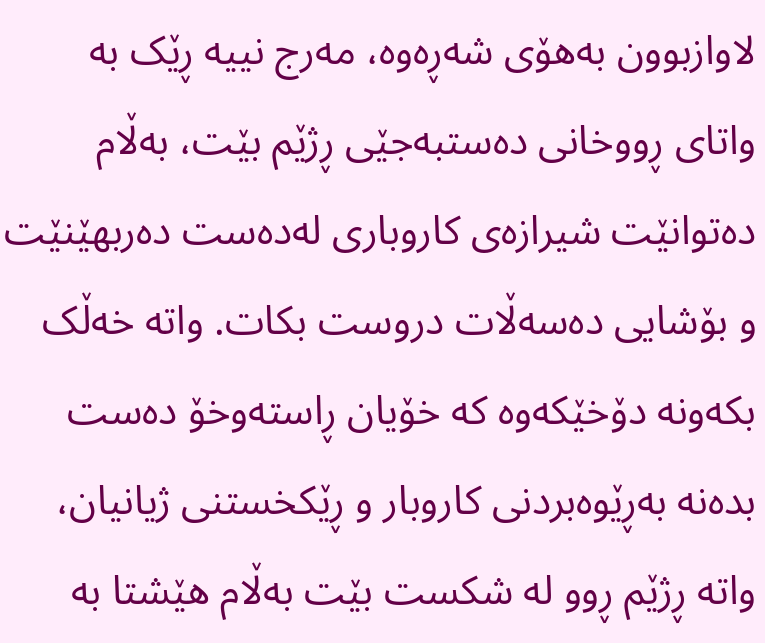لاوازبوون بەهۆی شەڕەوە، مەرج نییە ڕێک بە واتای ڕووخانی دەستبەجێی ڕژێم بێت، بەڵام دەتوانێت شیرازەی کاروباری لەدەست دەربهێنێت و بۆشایی دەسەڵات دروست بکات. واتە خەڵک بکەونە دۆخێکەوە کە خۆیان ڕاستەوخۆ دەست بدەنە بەڕێوەبردنی کاروبار و ڕێکخستنی ژیانیان، واتە ڕژێم ڕوو لە شکست بێت بەڵام هێشتا بە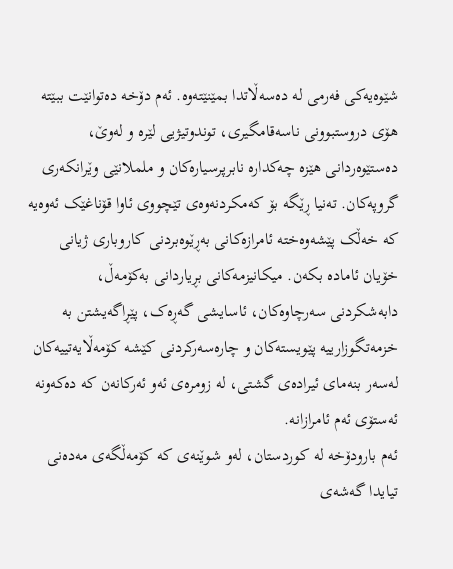شێوەیەکی فەرمی لە دەسەڵاتدا بمێنێتەوە. ئەم دۆخە دەتوانێت ببێتە هۆی دروستبوونی ناسەقامگیری، توندوتیژیی لێرە و لەوێ، دەستێوەردانی هێزە چەکدارە نابرپرسیارەکان و ململانێی وێرانکەری گروپەکان. تەنیا ڕێگە بۆ کەمکردنەوەی تێچووی ئاوا قۆناغێک ئەوەیە کە خەڵک پێشەوەختە ئامرازەکانی بەڕێوەبردنی کاروباری ژیانی خۆیان ئامادە بکەن. میکانیزمەکانی بڕیاردانی بەکۆمەڵ، دابەشکردنی سەرچاوەکان، ئاسایشی گەڕەک، پێڕاگەیشتن بە خزمەتگوزارییە پێویستەکان و چارەسەرکردنی کێشە کۆمەڵایەتییەکان لەسەر بنەمای ئیرادەی گشتی، لە زومرەی ئەو ئەرکانەن کە دەکەونە ئەستۆی ئەم ئامرازانە.
ئەم بارودۆخە لە کوردستان، لەو شوێنەی کە کۆمەڵگەی مەدەنی تیایدا گەشەی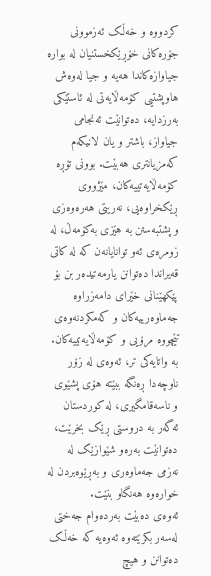کردووە و خەڵک ئەزموونی جۆرەکانی خۆڕێکخستنیان لە بوارە جیاوازەکاندا هەیە و جیا لەوەش هاوپشتیی کۆمەڵایەتی لە ئاستێکی بەرزدایە، دەتوانێت ئەنجامی جیاواز، باشتر و یان لانیکەم کەمزیانتری هەبێت. بوونی تۆڕە کۆمەڵایەتییەکان، مێژووی ڕێکخراوەیی، نەریتی هەرەوەزی و پشتبەستن بە هێزی بەکۆمەڵ، لە زومرەی ئەو توانایانەن کە لە کاتی قەیراندا دەتوانن یارمەتیدەر بن بۆ پێکهێنانی خێرای دامەزراوە جەماوەرییەکان و کەمکردنەوەی تێچووە مرۆیی و کۆمەڵایەتییەکان. بە واتایەکی تر، ئەوەی لە زۆر ناوچەدا ڕەنگە ببێتە هۆی پشێوی و ناسەقامگیری، لە کوردستان ئەگەر بە دروستی ڕێک بخرێت، دەتوانێت بەرەو شێوازێک لە نەزمی جەماوەری و بەڕێوەبردن لە خوارەوە هەنگاو بنێت.
ئەوەی دەبێت بەردەوام جەختی لەسەر بکرێتەوە ئەوەیە کە خەڵک دەتوانن و هیچ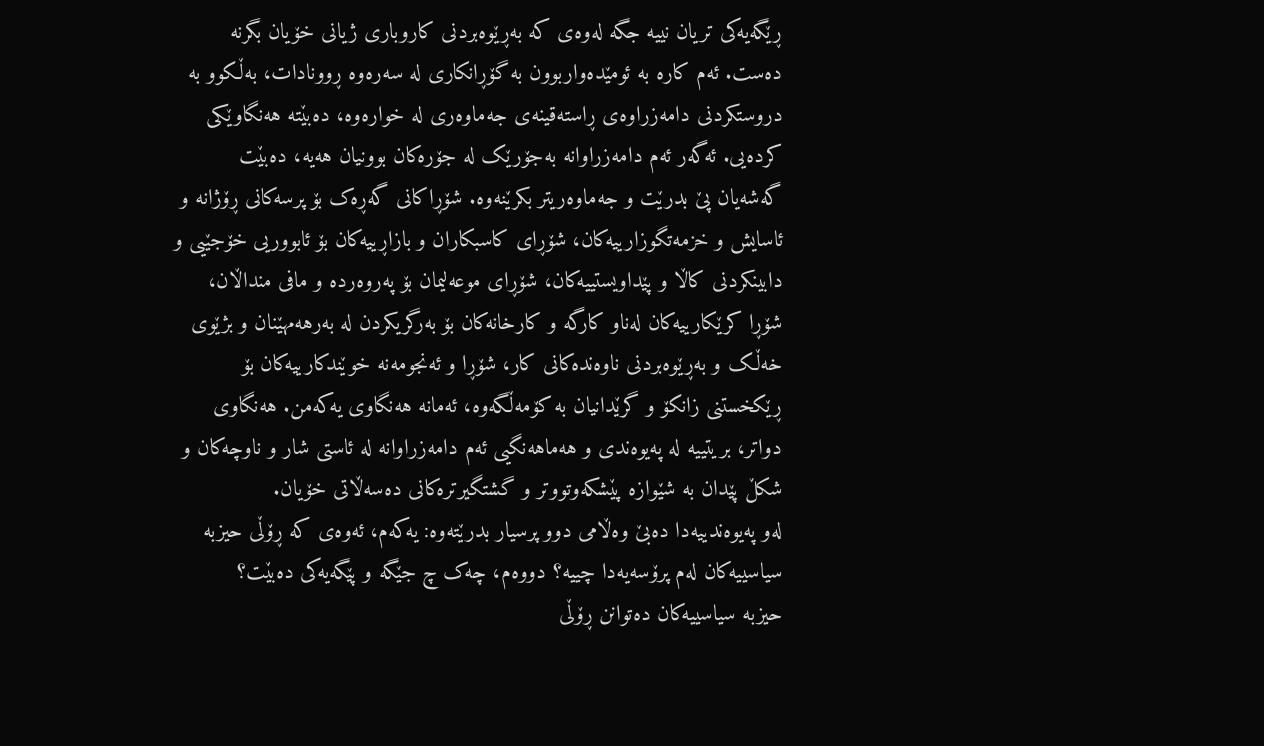ڕێگەیەکی تریان نییە جگە لەوەی کە بەڕێوەبردنی کاروباری ژیانی خۆیان بگرنە دەست. ئەم کارە بە ئومێدەواربوون بە گۆڕانکاری لە سەرەوە ڕوونادات، بەڵکوو بە دروستکردنی دامەزراوەی ڕاستەقینەی جەماوەری لە خوارەوە، دەبێتە هەنگاوێکی کردەیی. ئەگەر ئەم دامەزراوانە بەجۆرێک لە جۆرەکان بوونیان هەیە، دەبێت گەشەیان پێ بدرێت و جەماوەریتر بکرێنەوە. شۆڕاکانی گەڕەک بۆ پرسەکانی ڕۆژانە و ئاسایش و خزمەتگوزارییەکان، شۆڕای کاسبکاران و بازاڕییەکان بۆ ئابووریی خۆجێیی و دابینکردنی کاڵا و پێداویستییەکان، شۆڕای موعەلیمان بۆ پەروەردە و مافی منداڵان، شۆڕا کرێکارییەکان لەناو کارگە و کارخانەکان بۆ بەرگریکردن لە بەرهەمهێنان و بژێوی خەڵک و بەڕێوەبردنی ناوەندەکانی کار، شۆڕا و ئەنجومەنە خوێندکارییەکان بۆ ڕێکخستنی زانکۆ و گرێدانیان بە کۆمەڵگەوە، ئەمانە هەنگاوی یەکەمن. هەنگاوی دواتر، بریتییە لە پەیوەندی و هەماهەنگیی ئەم دامەزراوانە لە ئاستی شار و ناوچەکان و شکڵ پێدان بە شێوازە پێشکەوتووتر و گشتگیرترەکانی دەسەڵاتی خۆیان.
لەو پەیوەندییەدا دەبێ وەڵامی دوو پرسیار بدرێتەوە: یەکەم، ئەوەی کە ڕۆڵی حیزبە سیاسییەکان لەم پرۆسەیەدا چییە؟ دووەم، چەک چ جێگە و پێگەیەکی دەبێت؟
حیزبە سیاسییەکان دەتوانن ڕۆڵی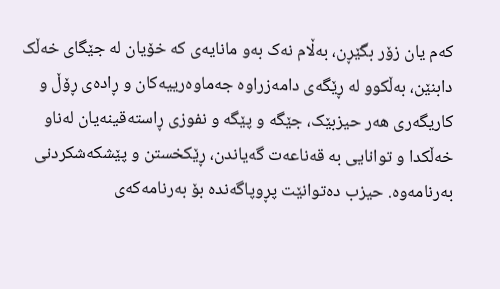کەم یان زۆر بگێڕن، بەڵام نەک بەو مانایەی کە خۆیان لە جێگای خەڵک دابنێن، بەڵکوو لە ڕێگەی دامەزراوە جەماوەرییەکان و ڕادەی ڕۆڵ و کاریگەری هەر حیزبێک، جێگە و پێگە و نفوزی ڕاستەقینەیان لەناو خەڵکدا و توانایی بە قەناعەت گەیاندن، ڕێکخستن و پێشکەشکردنی بەرنامەوە. حیزب دەتوانێت پڕوپاگەندە بۆ بەرنامەکەی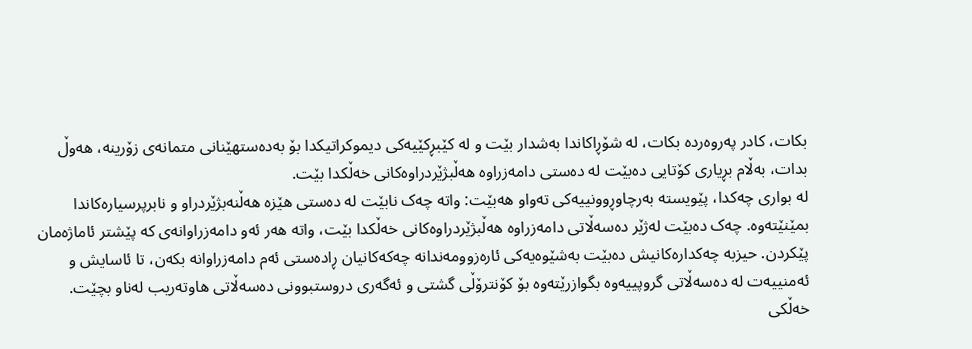بکات، کادر پەروەردە بکات، لە شۆڕاکاندا بەشدار بێت و لە کێبڕکێیەکی دیموکراتیکدا بۆ بەدەستهێنانی متمانەی زۆرینە، هەوڵ بدات، بەڵام بڕیاری کۆتایی دەبێت لە دەستی دامەزراوە هەڵبژێردراوەکانی خەڵکدا بێت.
لە بواری چەکدا، پێویستە بەرچاوڕوونییەکی تەواو هەبێت: واتە چەک نابێت لە دەستی هێزە هەڵنەبژێردراو و نابرپرسیارەکاندا بمێنێتەوە. چەک دەبێت لەژێر دەسەڵاتی دامەزراوە هەڵبژێردراوەکانی خەڵکدا بێت، واتە هەر ئەو دامەزراوانەی کە پێشتر ئاماژەمان پێکردن. حیزبە چەکدارەکانیش دەبێت بەشێوەیەکی ئارەزوومەندانە چەکەکانیان ڕادەستی ئەم دامەزراوانە بکەن، تا ئاسایش و ئەمنییەت لە دەسەڵاتی گروپییەوە بگوازرێتەوە بۆ کۆنترۆڵی گشتی و ئەگەری دروستبوونی دەسەڵاتی هاوتەریب لەناو بچێت.
خەڵکی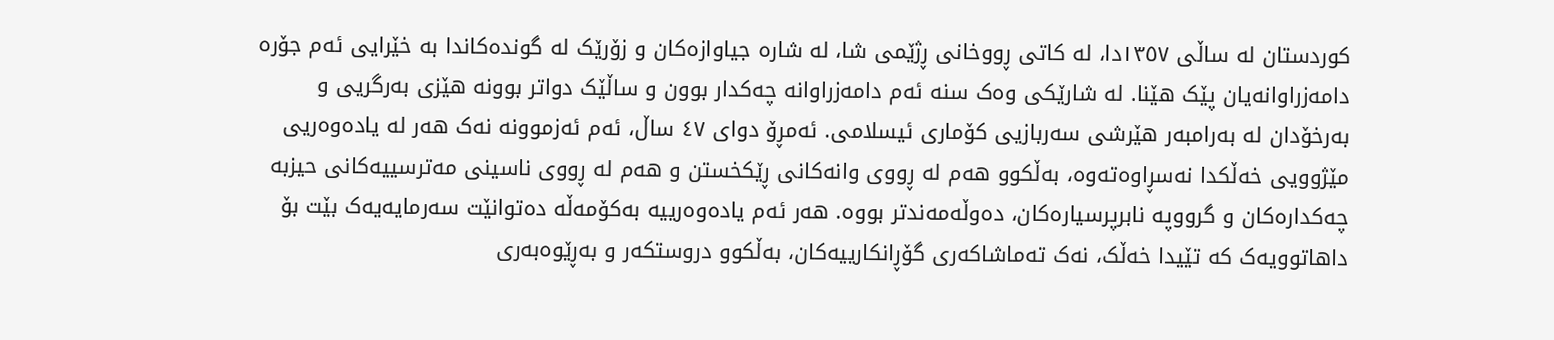کوردستان لە ساڵی ١٣٥٧دا، لە کاتی ڕووخانی ڕژێمی شا، لە شارە جیاوازەکان و زۆرێک لە گوندەکاندا بە خێرایی ئەم جۆرە دامەزراوانەیان پێک هێنا. لە شارێکی وەک سنە ئەم دامەزراوانە چەکدار بوون و ساڵێک دواتر بوونە هێزی بەرگریی و بەرخۆدان لە بەرامبەر هێرشی سەربازیی کۆماری ئیسلامی. ئەمڕۆ دوای ٤٧ ساڵ، ئەم ئەزموونە نەک هەر لە یادەوەریی مێژوویی خەڵکدا نەسڕاوەتەوە، بەڵکوو هەم لە ڕووی وانەکانی ڕێکخستن و هەم لە ڕووی ناسینی مەترسییەکانی حیزبە چەکدارەکان و گرووپە نابرپرسیارەکان، دەوڵەمەندتر بووە. هەر ئەم یادەوەرییە بەکۆمەڵە دەتوانێت سەرمایەیەک بێت بۆ داهاتوویەک کە تێیدا خەڵک، نەک تەماشاکەری گۆڕانکارییەکان، بەڵکوو دروستکەر و بەڕێوەبەری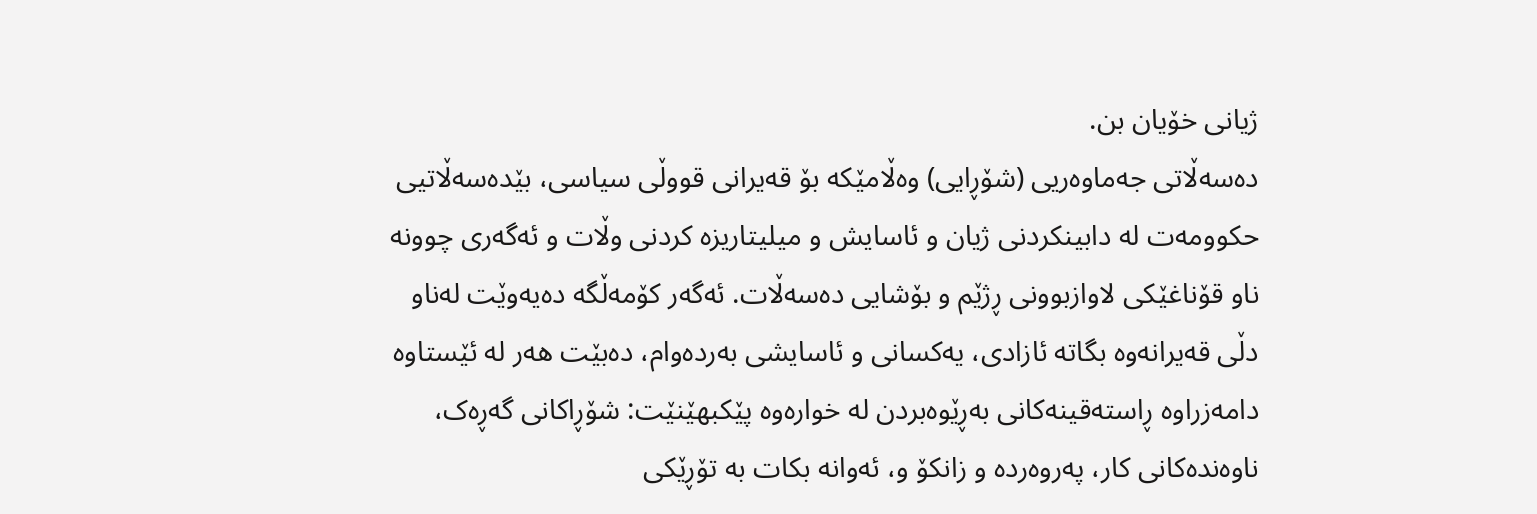ژیانی خۆیان بن.
دەسەڵاتی جەماوەریی (شۆڕایی) وەڵامێکە بۆ قەیرانی قووڵی سیاسی، بێدەسەڵاتیی حکوومەت لە دابینکردنی ژیان و ئاسایش و میلیتاریزە کردنی وڵات و ئەگەری چوونە ناو قۆناغێکی لاوازبوونی ڕژێم و بۆشایی دەسەڵات. ئەگەر کۆمەڵگە دەیەوێت لەناو دڵی قەیرانەوە بگاتە ئازادی، یەکسانی و ئاسایشی بەردەوام، دەبێت هەر لە ئێستاوە دامەزراوە ڕاستەقینەکانی بەڕێوەبردن لە خوارەوە پێکبهێنێت: شۆڕاکانی گەڕەک، ناوەندەکانی کار، پەروەردە و زانکۆ و، ئەوانە بکات بە تۆڕێکی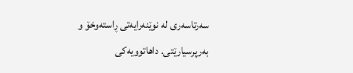سەرتاسەری لە نوێنەرایەتی ڕاستەوخۆ و بەرپرسیارێتی. داهاتوویەکی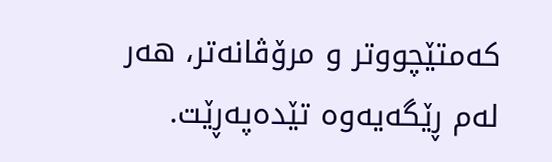کەمتێچووتر و مرۆڤانەتر، هەر لەم ڕێگەیەوە تێدەپەڕێت.